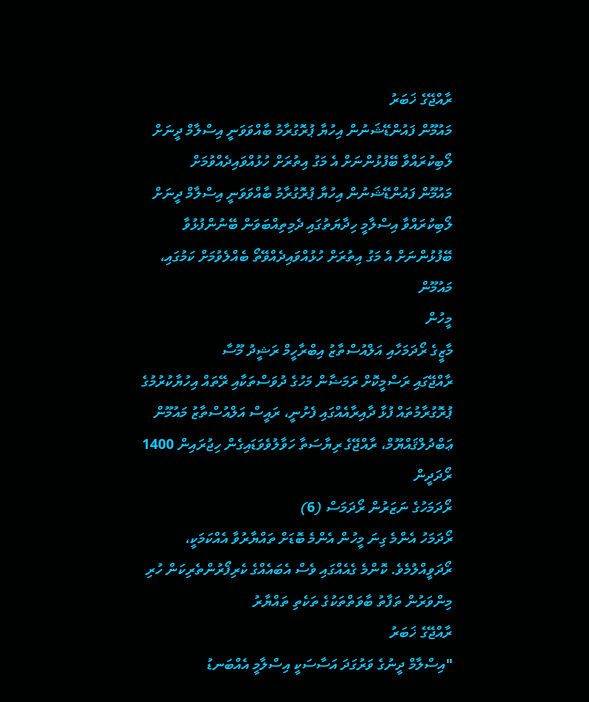ރާއްޖޭގެ ޚަބަރު
މައުމޫން ފައުންޑޭޝަނުން އިހުޔާ ޕުރޮގުރާމު ބާއްވަވަނީ އިސްލާމް ދީނަށް ލޯބިކުރައްވާ ބޭފުޅުންނަށް އެ މަގު އިތުރަށް ހުޅުއްވައިދެއްވުމަށް
މައުމޫން ފައުންޑޭޝަނުން އިހުޔާ ޕުރޮގުރާމު ބާއްވަވަނީ އިސްލާމް ދީނަށް ލޯބިކުރައްވާ އިސްލާމީ ހިދާޔަތުގައި ދެމިތިއްބަވަން ބޭނުންފުޅުވާ ބޭފުޅުންނަށް އެ މަގު އިތުރަށް ހުޅުއްވައިދެއްވޭތޯ ބެއްލެވުމަށް ކަމުގައި، މައުމޫން
މީހުން
މާޒީގެ ރޯދަމަހާއި އަލްއުސްތާޒު އިބްރާހީމް ރަޝީދު މޫސާ
ރާއްޖޭގައި ރަސްމީކޮށް ރަމަޟާން މަހުގެ ދުވަސްތަކާއި ރޭތައް އިހުޔާކުރުމުގެ ޕުރޮގުރާމުތައް ފުޅާ ދާއިރާއެއްގައި ފެށުނީ، ރައީސް އަލްއުސްތާޒު މައުމޫން ޢަބްދުލްޤައްޔޫމް، ރާއްޖޭގެ ރިޔާސަތާ ހަވާލުވެވަޑައިގެން ހިޖުރައިން 1400
ރޯދަދީން
ރޯދަމަހުގެ ނަޒަރުން ރޯދަމަސް (6)
ރޯދަމަހު އެންމެ ގިނަ މީހުން އެންމެ ބޮޑަށް ތައްޔާރުވާ އެއްކަމަކީ، ރޯދަވީއްލުމެވެ. ކޮންމެ ގެއެއްގައި ވެސް އެބައެއްގެ ކެރިފޯރުންތެރިކަން ހުރި މިންވަރުން ތަފާތު ބާވަތްތަކުގެ ތަކެތި ތައްޔާރު
ރާއްޖޭގެ ޚަބަރު
"އިސްލާމް ދީނުގެ ވަރުގަދަ އަސާސަކީ އިސްލާމީ އެއްބަނޑު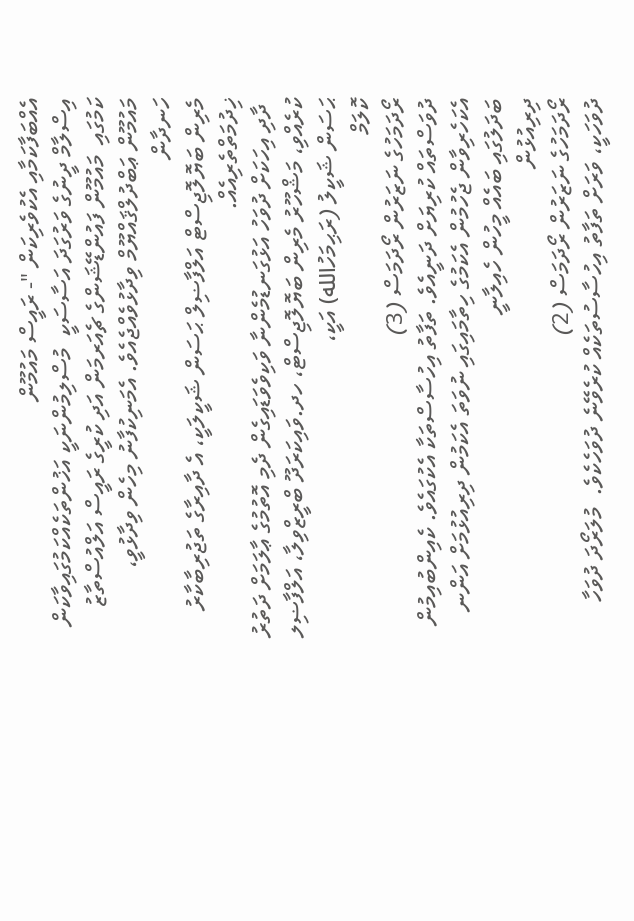އެއްބަފާކަމާއި އެކުވެރިކަން "- ރައީސް މައުމޫން
އިސްލާމް ދީނުގެ ވަރުގަދަ އަސާސަކީ  މުސްލިމުންނަކީ އަޚުންތަކެއްކަމުގައިވާކަން ކަމުގައި  މައުމޫން ފައުންޑޭޝަންގެ ޗެއަރމަން އަދި ކުރީގެ ރައީސް އަލްއުސްތާޒު މައުމޫން ޢަބްދުލްޤައްޔޫމް ވިދާޅުވެއްޖެއެވެ. އެމަނިކުފާނު މިހެން ވިދާޅުވީ،
ހަނދާން
މެރިން ބަޔޮލޮޖިސްޓް އަލްފާޟިލް ޙަސަން ޝަކީލަކީ، އެ ދާއިރާގެ ތަޖުރިބާކާރު ޚިދުމަތްތެރިއެއް.
 ދާދި އިހަކަށް ދުވަހު އަޅުގަނޑުމެންނާ ވަކިވެވަޑައިގެން ދެމި އޮތުމުގެ ޢާލަމަށް ދަތުރު ކުރެއްވި، މަޝްހޫރު މެރިން ބަޔޮލޮޖިސްޓް، ހދ.ވައިކަރަދޫ ބްރީޒްވިލާ، އަލްފާޟިލ ޙަސަން ޝަކީލު (ރަޙިމަހުالله) އަކީ،
ކޮލަމް
ރޯދަމަހުގެ ނަޒަރުން ރޯދަމަސް (3)
ދުވަސްތައް ކުރިޔަށް ދަނީއެވެ. ތަފާތު އިހުސާސްތަކާ އެކުގައެވެ. ކެއިންބުއިމުން އެކަހެރިވާން ޖެހުމުން އެކަމުގެ ހިތާމައިގައި ނުވަތަ އެކަމުން ދިރިއުޅުމަށް އަންނ ބަދަލުގައި ބައެއް މީހުން ހެއިލާނީ
ދިރިއުޅުން
ރޯދަމަހުގެ ނަޒަރުން ރޯދަމަސް (2)
ދުވަހަކީ، ވަރަށް ތަފާތު އިހުސާސުތަކެއް ކުރެވޭނެ ދުވަހެކެވެ.  މުލަރޯދަ ދުވަހާ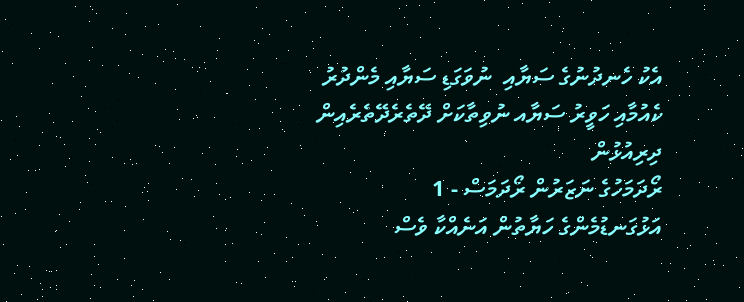އެކު ހެނދުނުގެ ސަޔާއި  ނުވަގަޑި ސަޔާއި މެންދުރު ކެއުމާއި ހަވީރު ސަޔާއ ނުވިތާކަށް ދޭތެރެދޭތެރެއިން
ދިރިއުޅުން
ރޯދަމަހުގެ ނަޒަރުން ރޯދަމަސް - 1
އަޅުގަނޑުމެންގެ ހަޔާތުން އަނެއްކާ ވެސް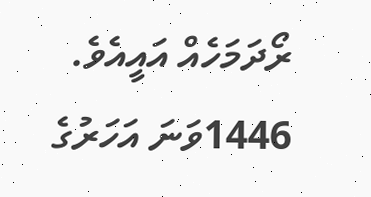ރޯދަމަހެއް އައީއެވެ. 1446ވަނަ އަހަރުގެ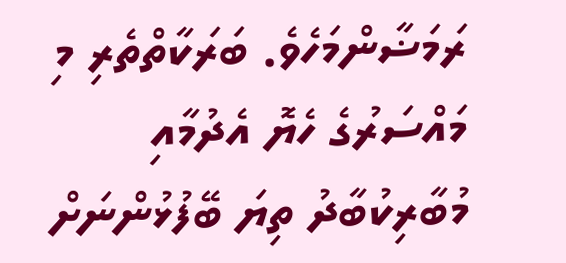ރަމަޟާންމަހެވެ. ބަރަކާތްތެރި މި މައްސަރުގެ ހެޔޮ އެދުމާއި މުބާރިކުބާދު ތިޔަ ބޭފުޅުންނަށް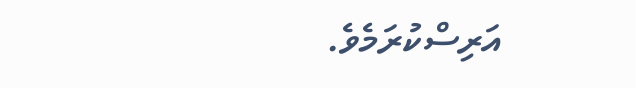އަރިސްކުރަމެވެ.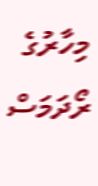މިހާރުގެ ރޯދަމަސް